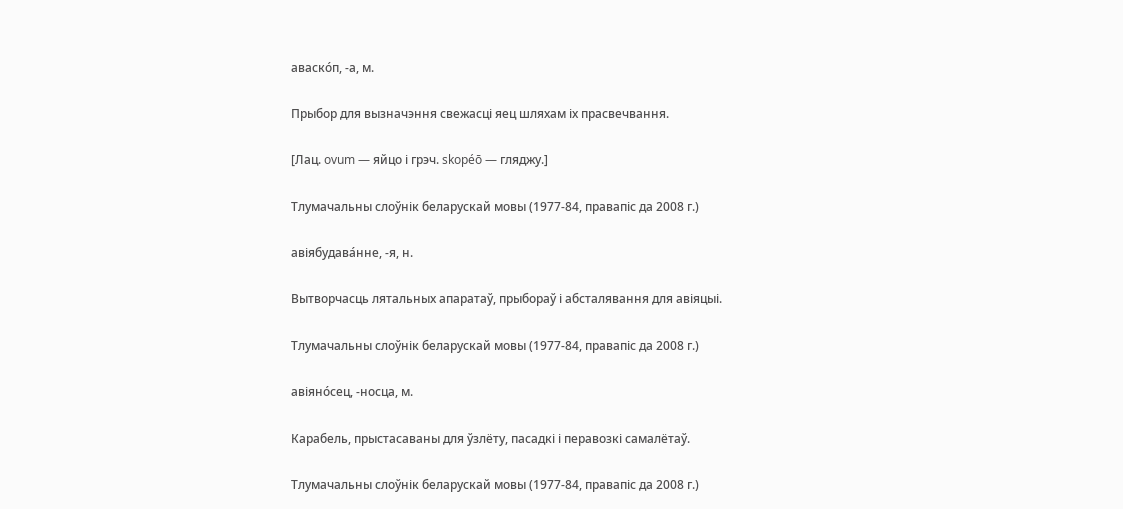аваско́п, ‑а, м.

Прыбор для вызначэння свежасці яец шляхам іх прасвечвання.

[Лац. ovum — яйцо і грэч. skopéō — гляджу.]

Тлумачальны слоўнік беларускай мовы (1977-84, правапіс да 2008 г.)

авіябудава́нне, ‑я, н.

Вытворчасць лятальных апаратаў, прыбораў і абсталявання для авіяцыі.

Тлумачальны слоўнік беларускай мовы (1977-84, правапіс да 2008 г.)

авіяно́сец, ‑носца, м.

Карабель, прыстасаваны для ўзлёту, пасадкі і перавозкі самалётаў.

Тлумачальны слоўнік беларускай мовы (1977-84, правапіс да 2008 г.)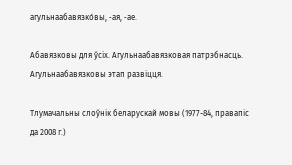агульнаабавязко́вы, ‑ая, ‑ае.

Абавязковы для ўсіх. Агульнаабавязковая патрэбнасць. Агульнаабавязковы этап развіцця.

Тлумачальны слоўнік беларускай мовы (1977-84, правапіс да 2008 г.)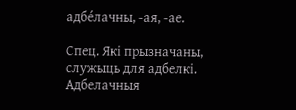адбе́лачны, ‑ая, ‑ае.

Спец. Які прызначаны, служыць для адбелкі. Адбелачныя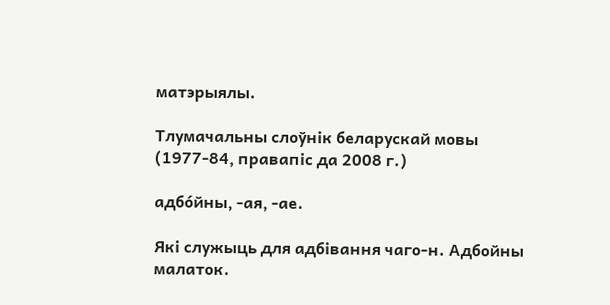матэрыялы.

Тлумачальны слоўнік беларускай мовы (1977-84, правапіс да 2008 г.)

адбо́йны, ‑ая, ‑ае.

Які служыць для адбівання чаго‑н. Адбойны малаток.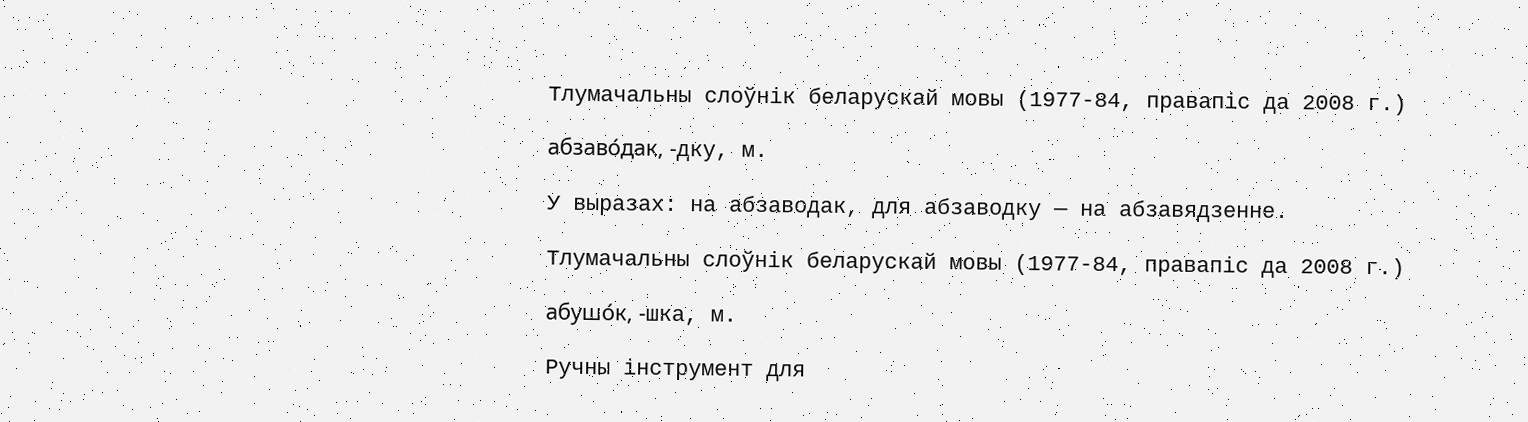Тлумачальны слоўнік беларускай мовы (1977-84, правапіс да 2008 г.)

абзаво́дак, ‑дку, м.

У выразах: на абзаводак, для абзаводку — на абзавядзенне.

Тлумачальны слоўнік беларускай мовы (1977-84, правапіс да 2008 г.)

абушо́к, ‑шка, м.

Ручны інструмент для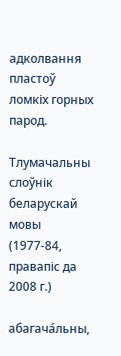адколвання пластоў ломкіх горных парод.

Тлумачальны слоўнік беларускай мовы (1977-84, правапіс да 2008 г.)

абагача́льны,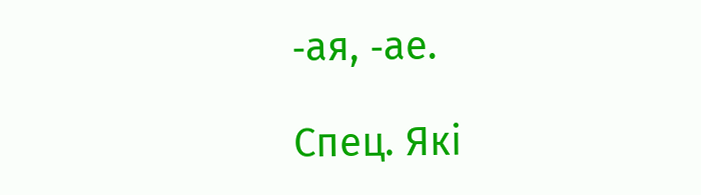‑ая, ‑ае.

Спец. Які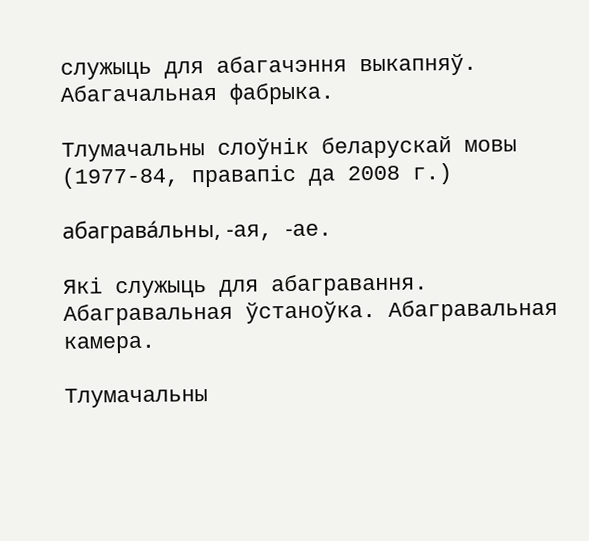служыць для абагачэння выкапняў. Абагачальная фабрыка.

Тлумачальны слоўнік беларускай мовы (1977-84, правапіс да 2008 г.)

абаграва́льны, ‑ая, ‑ае.

Які служыць для абагравання. Абагравальная ўстаноўка. Абагравальная камера.

Тлумачальны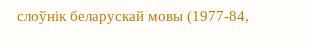слоўнік беларускай мовы (1977-84,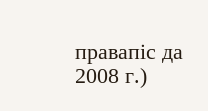правапіс да 2008 г.)